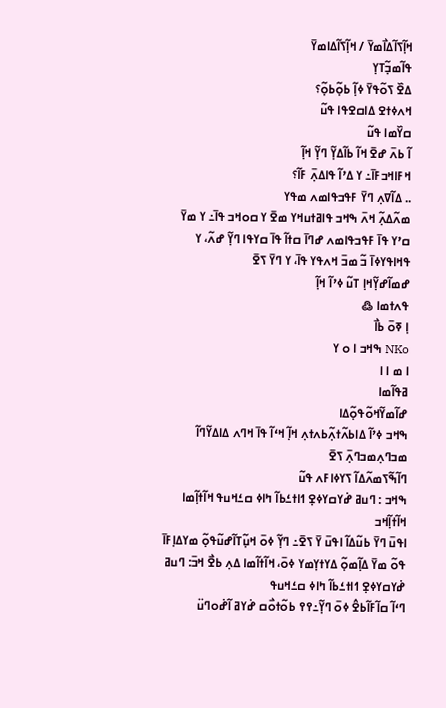ߞߊ߲߬ߖߊ߬ߡߊ߯ߘߌ߫ / ߞߊ߲߬ߖߊ߬ߡߊߘߌ߫
ߟߊ߬ߘߏ߲߬ߠߌ߲
ߡߐ߰ ߖߋ߬ߟߌ߫ ߦߊ߲߬ ߕߋ߲߬ߕߋ߲߬؟
ߞߍߦߙߐ ߡߊߛߐߟߊ ߟߎ߬
ߛߌ߰ߘߊ ߟߎ߬
ߊ߬ ߕߍ߫ ߝߐ߫ ߞߊ߬ ߕߊ߬ߡߌ߲߬ ߣߌ߲߬ ߞߊ߲߬
ߞߓߊߞߏߓߊ߫߸ ߌ ߡߴߊ߬ ߟߊߡߍ߲߫ ߓߊ߬؟
.. ߡߊ߬ߜߍ߲ ߣߌ߫ ߓߟߏߟߊߘߍ ߘߟߌ
ߘߍ߬ߡߍ߲߬ ߞߍ߫ ߒߞߏ ߟߊߥߙߎߞߌ ߘߐ߫ ߌ ߛߋߞߏ ߟߊ߫߸ ߌ ߘߌ߫ ߛߴߌ ߟߊ߫ ߓߟߏߟߊߘߍ ߝߣߊ߫ ߛߙߊ߬ ߟߊ߫ ߛߌߟߊ ߣߌ߲߬ ߝߍ߬، ߌ ߟߞߊߟߌߦߊ߫ ߏ߬ ߘߏ߫ ߞߍߟߌ ߟߊ߫، ߌ ߣߌ߫ ߖߐ߫
ߝߘߊ߬ߝߌ߲߬ߞߊ߲ ߠߎ߬ ߦߴߊ߬ ߞߊ߲߬
ߟߍߙߘߊ ߷
ߊ߲ ߧߋ߫ ߕߊ߯
NKo ߒߞߏ ߊ ߋ ߌ
ߊ ߘ ߊ ߊ
ߥߟߊ߬ߘߊ
ߝߊ߬ߘߌ߬ߞߋ߬ߟߋ߲߬ߡߊ
ߒߞߏ ߦߴߊ߬ ߡߊߕߍ߬ߙߍ߲߬ߕߍߙߍ߲ ߞߊ߲߬ ߞߵߊ߬ ߟߊ߫ ߞߣߍ ߡߊߡߌ߬ߣߊ߬ ߘߏߣߍ߲ߘߏߣߍ߲߫ ߖߐ߫
ߣߊ߬ߒ߬ߖߘߍ߬ߡߊ߬ ߖߌߦߊߓߍ ߟߎ߬
ߒߞߏ : ߣߎߥ ߝ߭ߌߛߌߦߐ߲ ߗߊߙߑߕߊ߬ ߤߊߦ ߛߑߞߎߟ ߞߊ߬ߙߊ߲߬ߘߊ ߞߊ߬ߙߊ߲߬ߞߏ
ߊߟߎ߫ ߣߌ߫ ߕߎ߬ߡߊ߬ ߊߟߎ߫ ߌ߫ ߖߐ߫߸ ߣߌ߲߬ ߦߋ߫ ߞߎ߲߬ߠߊ߬ߝߎ߬ߟߋ߲߬ ߘߌߡߊ߲ߓߊ߫ ߟߋ߬ ߘߌ߫ ߡߊ߲߬ߘߋ߲߬ ߡߌߙߌ߲ߘߌ ߦߋ߫، ߞߊ߬ߙߊ߬ߘߊ ߡߍ߲ ߕߐ߯ ߞߏ߫: ߣߎߥ ߝ߭ߌߛߌߦߐ߲ ߗߊߙߑߕߊ߬ ߤߊߦ ߛߑߞߎߟ
ߣߵߊ߬ ߛߊ߬ߓߊ߬ߕߐ߮ ߦߋ߫ ߣߌ߲߬߸߉߉ ߕߋ߬ߙߋ߯ߛ ߝ߭ߌߥ ߊ߬ߝ߭ߋߣߎ߳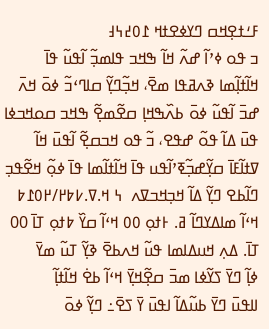ߓߑߙߐ߲ߞߛ ߣߌߦߐߙߞ ߁߀߄߆߃
ߏ ߟߋ ߦߴߊ߬ ߝߍ߬ ߞߊ߬ ߒߞߏ ߟߊߘߏ߲߬ ߊ߬ߟߎ߬ ߟߊ߫ ߞߊ߬ߙߊ߲߬ߘߊ ߢߍߥߟߊ ߘߐ߫، ߞߏ߲߬ߣߌ߲߬ ߛߊߣߵߏ߬ ߦߋ߫ ߞߍ߫ ߝߏ߫ ߊ߬ߟߎ߬ ߦߋ߫ ߕߍ߰ߒߞߊ߲ ߛߐ߬ߘߐ߲߬ ߒߞߏ ߛߋߞߏߦߊ ߟߎ߫ ߡߊ߬ ߟߋ߬ ߝߟߐ، ߏ߬ ߟߋ ߞߏߛߐ߲߬ ߊ߬ߟߎ߫ ߞߊ߬ ߜߙߊ߬ߓߊ߫ ߛߌ߲߬ߝߏ߲߬ߧߴߊ߬ߟߎ ߟߊ߫ ߞߊ߬ߙߊ߬ߘߊ ߟߊ߫ ߦߋ߲߬ ߞߐ߬ߟߏ߲ ߣߊ߬ߕߐ ߣߌ߲߬ ߡߊ߬ ߞߏ߲ߞߏߜߍ  ߆ ߞ.ߜ.߇߈߂/߂߀߁߈ ߞߵߊ߬ ߘߊߡߌߣߊ߬ ߥ. ߅ߙߋ߲ ߀߀ ߞߵߊ߬ ߛߌ߰ ߈ߙߋ߲ ߠߊ߫ 00 ߠߊ߫. ߡߍ߲ ߞߎߡߊߘߊ ߟߎ߬ ߞߍߕߐ߫ ߢߌ߲߬ ߠߎ߬ ߘߌ߫
ߦߊ߲߬ ߣߌ߫ ߖߌ߬ߦߊ ߘߏ߫ ߛߐ߲߬ߞߌ߲߫ ߞߵߊ߬ ߕߐ߭ ߞߊ߬ߙߊ߲߬
ߊߊߟߎ߫ ߣߌ߫ ߕߎ߬ߡߊ߬ ߊߟߎ߫ ߌ߫ ߖߐ߫߸ ߣߌ߲߬ ߦߋ߫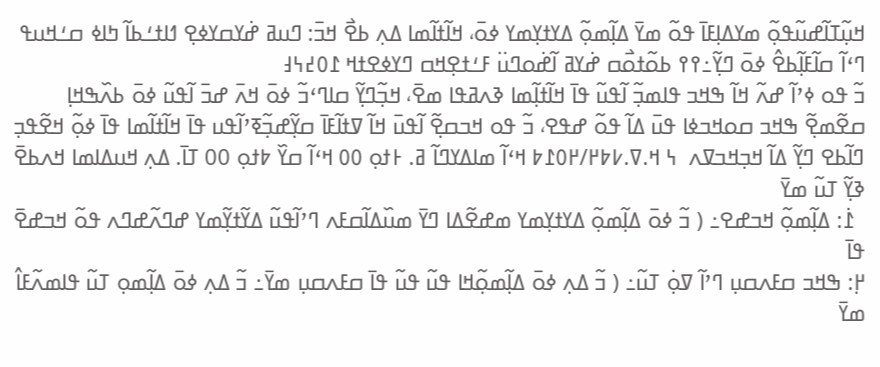ߞߎ߲߬ߠߊ߬ߝߎ߬ߟߋ߲߬ ߘߌߡߊ߲ߓߊ߫ ߟߋ߬ ߘߌ߫ ߡߊ߲߬ߘߋ߲߬ ߡߌߙߌ߲ߘߌ ߦߋ߫، ߞߊ߬ߙߊ߬ߘߊ ߡߍ߲ ߕߐ߯ ߞߏ߫: ߣߎߥ ߝ߭ߌߛߌߦߐ߲ ߗߊߙߑߕߊ߬ ߤߊߦ ߛߑߞߎߟ ߣߵߊ߬ ߛߊ߬ߓߊ߲߬ߕߐ߮ ߦߋ߫ ߣߌ߲߬߸߉߉ ߕߋ߬ߙߋ߯ߛ ߝ߭ߌߥ ߊ߬ߝ߭ߋߣߎ߳ ߓߑߙߐ߲ߞߛ ߣߌߦߐߙߞ ߁߀߄߆߃
ߏ߬ ߟߋ ߦߴߊ߬ ߝߍ߬ ߞߊ߬ ߒߞߏ ߟߊߘߏ߲߬ ߊ߬ߟߎ߬ ߟߊ߫ ߞߊ߬ߙߊ߲߬ߘߊ ߢߍߥߟߊ ߘߐ߫، ߞߏ߲߬ߣߌ߲߬ ߛߊߣߵߏ߬ ߦߋ߫ ߞߍ߫ ߝߏ߫ ߊ߬ߟߎ߬ ߦߋ߫ ߕߍ߰ߒߞߊ߲ ߛߐ߬ߘߐ߲߬ ߒߞߏ ߛߋߞߏߦߊ ߟߎ߫ ߡߊ߬ ߟߋ߬ ߝߟߐ، ߏ߬ ߟߋ ߞߏߛߐ߲߬ ߊ߬ߟߎ߫ ߞߊ߬ ߜߙߊ߬ߓߊ߫ ߛߌ߲߬ߝߏ߲߬ߧߴߊ߬ߟߎ ߟߊ߫ ߞߊ߬ߙߊ߬ߘߊ ߟߊ߫ ߦߋ߲߬ ߞߐ߬ߟߏ߲ ߣߊ߬ߕߐ ߣߌ߲߬ ߡߊ߬ ߞߏ߲ߞߏߜߍ  ߆ ߞ.ߜ.߇߈߂/߂߀߁߈ ߞߵߊ߬ ߘߊߡߌߣߊ߬ ߥ. ߅ߙߋ߲ ߀߀ ߞߵߊ߬ ߛߌ߰ ߈ߙߋ߲ 00 ߠߊ߫. ߡߍ߲ ߞߎߡߊߘߊ ߞߍߕߐ߫ ߢߌ߲߬ ߠߎ߬ ߘߌ߫
  ߁߭: ߡߊ߲߬ߘߋ߲߬ ߞߏߝߐ߸ ( ߏ߬ ߦߋ߫ ߡߊ߲߬ߘߋ߲߬ ߡߌߙߌ߲ߘߌ ߘߝߐ߬ߡߊ ߣߌ߫ ߘߎ߰ߡߊ߬ߛߓߍ ߣߴߊ߬ߟߎ߬ ߡߌ߬ߙߌ߲߬ߘߌ ߝߣߍ߬ߝߣߍ ߟߋ߬ ߞߏߝߐ߫ ߟߊ߫
߂߲: ߒߞߏ ߛߓߍߛߎ߲ ߣߴߊ߬ ߜߋ߲߭ ߠߎ߬߸ ( ߏ߬ ߡߍ߲ ߦߋ߫ ߡߊ߲߬ߘߋ߲߬ߞߊ ߟߎ߬ ߟߎ߬ ߟߊ߫ ߛߓߍߛߎ߲ ߘߌ߫߸ ߏ߬ ߡߍ߲ ߦߋ߫ ߡߊ߲߬ߘߋ߲ ߠߎ߬ ߟߊߘߍ߬ߓߊ߮ ߘߌ߫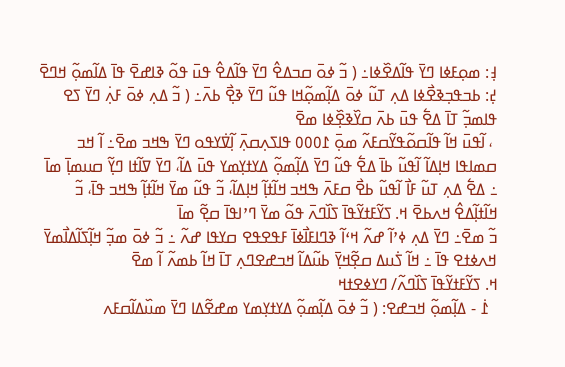߃߲: ߘߋ߲ߓߦߊ ߣߌ߫ ߟߊ߬ߡߐ߰ߦߊ߸ ( ߏ߬ ߦߋ߫ ߛߏߡߐ߮ ߣߌ߫ ߟߊ߬ߡߐ߮ ߟߎ߫ ߟߋ߬ ߢߊߝߐ߫ ߟߊ߫ ߡߊ߬ߘߋ߲߬ ߞߣߐ߫
߄߲: ߕߏߟߏ߲ߢߐ߯ߦߊ ߡߍ߲ ߠߎ߬ ߦߋ߫ ߡߊ߲߬ߘߋ߲߬ߞߊ ߟߎ߬ ߣߌ߫ ߢߐ߲߯ ߕߍ߫߸ ( ߏ߬ ߡߍ߲ ߦߋ߫ ߓߍ߲߭ ߣߌ߫ ߖߐ ߟߊߘߏ߲߬ ߠߊ߫ ߡߐ߱ ߟߎ߫ ߕߍ߫ ߛߌ߰ߢߐ߲߰ߦߊ ߘߐ߫
 ، ߊ߬ߟߎ߫ ߞߊ߬ ߟߊ߬ߛߋ߬ߟߌ߬ߛߓߍ߬ ߘߋ߲߫ ߁߀߀߀ ߟߊߖߍ߲ߛߍ߲߫ ߊ߲߬ߜ߭ߌߟߋ ߣߌ߫ ߒߞߏ ߘߐ߫߸ ߊ߬ ߞߏ ߛߘߊߟߊ ߞߊ߲ߡߊ߬ ߊ߬ߟߎ߬ ߕߊ߫ ߡߐ߱ ߟߎ߬ ߣߌ߫ ߡߊ߲߬ߘߋ߲߬ ߡߌߙߌ߲ߘߌ ߟߎ߫ ߡߊ߬، ߣߌ߫ ߜߊ߬ߙߊ ߣߌ߲߬ ߛߎߘߊ߲߫ ߘߊ߫ ߸ ߡߐ߱ ߡߍ߲ ߠߎ߬ ߓߊ߯ ߊ߬ߟߎ߬ ߕߐ߯ ߛߓߍ߫ ߒߞߏ ߞߊ߬ߙߊ߲߬ ߞߊ߲ߡߊ߬، ߏ߬ ߟߎ߬ ߘߌ߫ ߞߊ߬ߙߊ߲߬ ߒߞߏ ߟߊ߫، ߏ߬ ߞߊ߬ߙߊ߲߬ߡߐ߮ ߞߍߕߐ߫ ߞ. ߖߌ߬ߓߙߌ߬ߟߊ߫ ߖߊ߰ߣߍ߫ ߟߋ߬ ߘߌ߫ ߣߴߊߟߊ߫ ߛߐ߲߬ ߘߊ߫
ߏ߬ ߘߐ߫߸ ߣߌ߫ ߡߍ߲ ߦߴߊ߬ ߝߍ߬ ߞߵߊ߬ ߢߣߊߓߊ߯ߦߊ߫ ߓߟߐߟߐ ߛߌߟߊ ߝߍ߬ ߸ ߏ߬ ߦߋ߫ ߘߏ߲߬ ߞߊ߲߬ߖߊ߬ߡߊ߯ߘߌ߫ ߞߍߦߙߐ ߟߊ߫ ߸ ߞߊ߬ ߖ߭ߎߡ ߛߐ߲߬ߞߌ߲߫ ߕߎ߬ߡߊ߬ ߞߏߝߐߣߍ߲ ߠߊ߫ ߞߊ߬ ߕߘߍ߬ ߊ߬ ߘߐ߫
ߞ. ߖߌ߬ߓߙߌ߬ߟߊ߫ ߖߊ߰ߣߍ߬/ ߣߌߦߐߙߞ
  ߁߭ - ߡߊ߲߬ߘߋ߲߬ ߞߏߝߐ: ( ߏ߬ ߦߋ߫ ߡߊ߲߬ߘߋ߲߬ ߡߌߙߌ߲ߘߌ ߘߝߐ߬ߡߊ ߣߌ߫ ߘߎ߰ߡߊ߬ߛߓߍ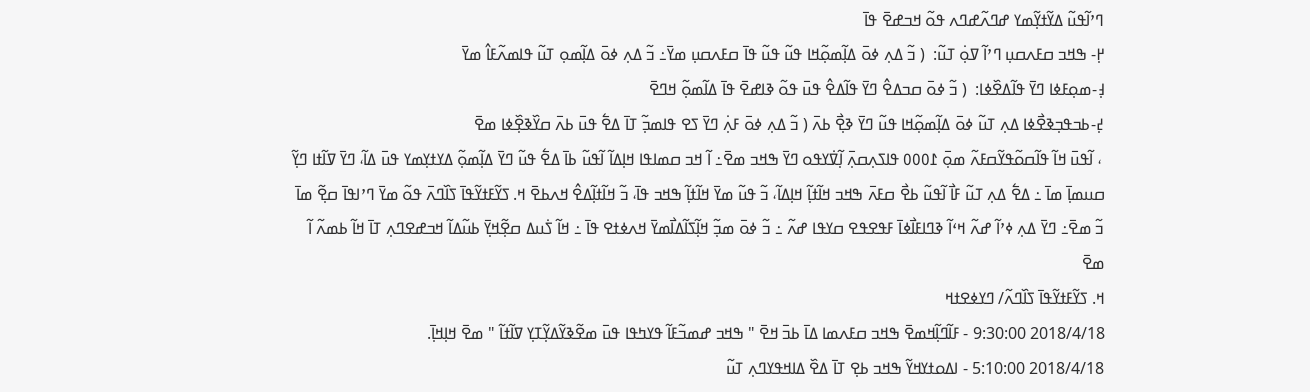ߣߴߊ߬ߟߎ߬ ߡߌ߬ߙߌ߲߬ߘߌ ߝߣߍ߬ߝߣߍ ߟߋ߬ ߞߏߝߐ߫ ߟߊ߫
߂߲- ߒߞߏ ߛߓߍߛߎ߲ ߣߴߊ߬ ߜߋ߲߭ ߠߎ߬:  ( ߏ߬ ߡߍ߲ ߦߋ߫ ߡߊ߲߬ߘߋ߲߬ߞߊ ߟߎ߬ ߟߎ߬ ߟߊ߫ ߛߓߍߛߎ߲ ߘߌ߫߸ ߏ߬ ߡߍ߲ ߦߋ߫ ߡߊ߲߬ߘߋ߲ ߠߎ߬ ߟߊߘߍ߬ߓߊ߮ ߘߌ߫
߃߲-ߘߋ߲ߓߦߊ ߣߌ߫ ߟߊ߬ߡߐ߰ߦߊ:  ( ߏ߬ ߦߋ߫ ߛߏߡߐ߮ ߣߌ߫ ߟߊ߬ߡߐ߮ ߟߎ߫ ߟߋ߬ ߢߊߝߐ߫ ߟߊ߫ ߡߊ߬ߘߋ߲߬ ߞߣߐ߫
߄߲-ߕߏߟߏ߲ߢߐ߯ߦߊ ߡߍ߲ ߠߎ߬ ߦߋ߫ ߡߊ߲߬ߘߋ߲߬ߞߊ ߟߎ߬ ߣߌ߫ ߢߐ߲߯ ߕߍ߫ ( ߏ߬ ߡߍ߲ ߦߋ߫ ߓߍ߲߭ ߣߌ߫ ߖߐ ߟߊߘߏ߲߬ ߠߊ߫ ߡߐ߱ ߟߎ߫ ߕߍ߫ ߛߌ߰ߢߐ߲߰ߦߊ ߘߐ߫
 ، ߊ߬ߟߎ߫ ߞߊ߬ ߟߊ߬ߛߋ߬ߟߌ߬ߛߓߍ߬ ߘߋ߲߫ ߁߀߀߀ ߟߊߖߍ߲ߛߍ߲߫ ߊ߲߬ߜ߭ߌߟߋ ߣߌ߫ ߒߞߏ ߘߐ߫߸ ߊ߬ ߞߏ ߛߘߊߟߊ ߞߊ߲ߡߊ߬ ߊ߬ߟߎ߬ ߕߊ߫ ߡߐ߱ ߟߎ߬ ߣߌ߫ ߡߊ߲߬ߘߋ߲߬ ߡߌߙߌ߲ߘߌ ߟߎ߫ ߡߊ߬، ߣߌ߫ ߜߊ߬ߙߊ ߣߌ߲߬ ߛߎߘߊ߲߫ ߘߊ߫ ߸ ߡߐ߱ ߡߍ߲ ߠߎ߬ ߓߊ߯ ߊ߬ߟߎ߬ ߕߐ߯ ߛߓߍ߫ ߒߞߏ ߞߊ߬ߙߊ߲߬ ߞߊ߲ߡߊ߬، ߏ߬ ߟߎ߬ ߘߌ߫ ߞߊ߬ߙߊ߲߬ ߒߞߏ ߟߊ߫، ߏ߬ ߞߊ߬ߙߊ߲߬ߡߐ߮ ߞߍߕߐ߫ ߞ. ߖߌ߬ߓߙߌ߬ߟߊ߫ ߖߊ߰ߣߍ߫ ߟߋ߬ ߘߌ߫ ߣߴߊߟߊ߫ ߛߐ߲߬ ߘߊ߫
ߏ߬ ߘߐ߫߸ ߣߌ߫ ߡߍ߲ ߦߴߊ߬ ߝߍ߬ ߞߵߊ߬ ߢߣߊߓߊ߯ߦߊ߫ ߓߟߐߟߐ ߛߌߟߊ ߝߍ߬ ߸ ߏ߬ ߦߋ߫ ߘߏ߲߬ ߞߊ߲߬ߖߊ߬ߡߊ߯ߘߌ߫ ߞߍߦߙߐ ߟߊ߫ ߸ ߞߊ߬ ߖ߭ߎߡ ߛߐ߲߬ߞߌ߲߫ ߕߎ߬ߡߊ߬ ߞߏߝߐߣߍ߲ ߠߊ߫ ߞߊ߬ ߕߘߍ߬ ߊ߬ ߘߐ߫
ߞ. ߖߌ߬ߓߙߌ߬ߟߊ߫ ߖߊ߰ߣߍ߬/ ߣߌߦߐߙߞ
2018/4/18 9:30:00 - ߓߊ߬ߣߊ߲߬ߞߘߐ߫ ߒߞߏ ߛߓߍߘߊ ߡߊ߫ ߕߏ߫ ߞߐ߫ " ߒߞߏ ߝߘߏ߬ߓߊ߬ ߟߌߤߟߊ ߟߎ߫ ߘߐ߬ߢߌ߬ߡߌ߲߬ߠߌ߲ ߜߊ߬ߙߊ߬ " ߘߐ߫ ߞߊ߲ߞߊ߲߫.
2018/4/18 5:10:00 - ߊߡߋߙߌߞߌ߬ ߒߞߏ ߕߐ߲ ߠߊ߫ ߡߐ߰ ߡߊߞߟߌߣߍ߲ ߠߎ߬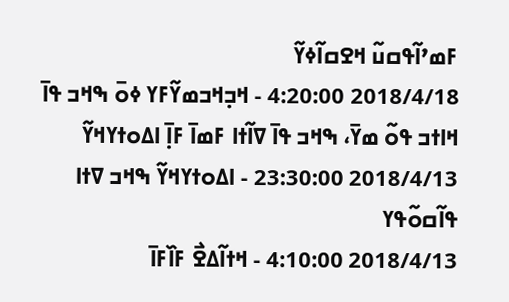ߓߘߴߊ߬ߟߛߎ߬ ߞߐߛߊ߬ߦߌ߬
2018/4/18 4:20:00 - ߞߏ߲ߞߏߘߌ߬ߓߌ ߦߋ߫ ߒߞߏ ߟߊ߫ ߞߊߙߏ ߟߋ߬ ߘߌ߫، ߒߞߏ ߟߊ߫ ߜߊ߬ߙߊ ߓߘߊ߫ ߓߊ߲߫ ߊߡߋߙߌߞߌ߬
2018/4/13 23:30:00 - ߊߡߋߙߌߞߌ߬ ߒߞߏ ߜߙߊ ߟߊ߬ߛߋ߬ߟߌ
2018/4/13 4:10:00 - ߞߙߊ߬ߡߐ߯ ߓߊ߰ߓߊ߫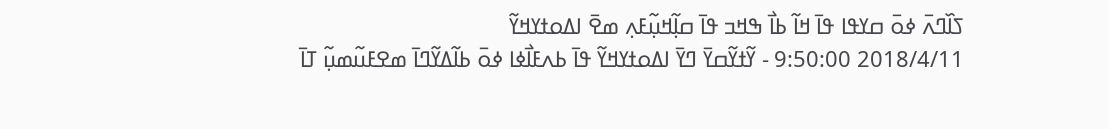ߖߊ߰ߣߍ߫ ߦߋ߫ ߛߌߟߊ ߟߊ߫ ߞߊ߬ ߕߊ߯ ߒߞߏ ߟߊ߫ ߛߊ߲߬ߞߎ߲߬ߓߍ߲ ߘߐ߫ ߊߡߋߙߌߞߌ߬
2018/4/11 9:50:00 - ߌ߬ߙߌ߬ߛߌ߫ ߣߌ߫ ߊߡߋߙߌߞߌ߬ ߟߊ߫ ߕߍߓߊ߯ߦߊ ߦߋ߫ ߕߊ߬ߡߌ߬ߣߊ߫ ߘߐߓߎ߬ߘߎ߲߬ ߠߊ߫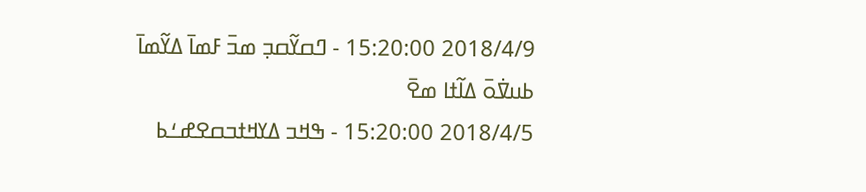2018/4/9 15:20:00 - ߣߛߌ߬ߛߏ߲ ߘߏ߫ ߓߘߊ߫ ߡߌ߬ߘߊ߫ ߕߎߜ߭ߋ߫ ߡߊ߬ߙߊ ߘߐ߫
2018/4/5 15:20:00 - ߒߞߏ ߡߌߞߙߏߛߐߝߑߕ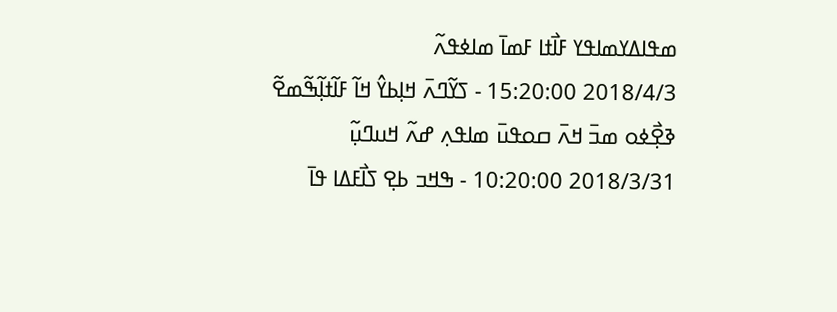ߘߟߊߡߌߘߊߟߌ ߓߊ߯ߙߊ ߓߘߊ߫ ߘߊߦߟߍ߬
2018/4/3 15:20:00 - ߖߌ߬ߣߍ߫ ߞߊ߲ߕߌ߮ ߞߊ߬ ߓߊ߬ߙߊ߲߬ߒ߬ߘߐ߬ ߢߐ߲߯ߦߋ ߘߏ߫ ߞߍ߫ ߛߋߟߎ߫ ߘߊߟߍ߲ ߝߍ߬ ߞߎߣߎ߲߬
2018/3/31 10:20:00 - ߒߞߏ ߕߐ߲ ߖߊ߯ߓߡߊ ߟߊ߫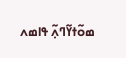ߘߋ߬ߙߌ߬ߣߍ߲߬ ߟߊߘߍ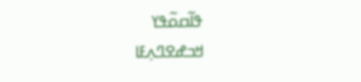ߟߊ߬ߛߋ߬ߟߌ
ߞߏߝߐߣߍ߲ߓߊ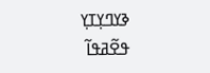ߢߌߣߌ߲ߠߌ߲
ߟߐ߬ߥߟߊ߬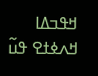ߞߟߏߡߊ
ߞߍߦߙߐ ߟߎ߬